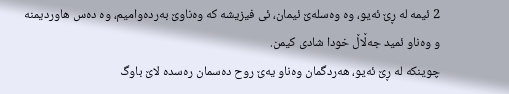2 ئیمه له ڕێ ئەیو، وه وەسلەێ ئیمان، ئی فیزیشه که وەناوێ بەردەوامیم، وه دەس هاوردیمنه و وەناو ئمید جەڵاڵ خودا شادی کيمن.
چوینکه له ڕێ ئەیو، هەردگمان وەناو یەێ روح دەسمان رەسده لاێ باوگ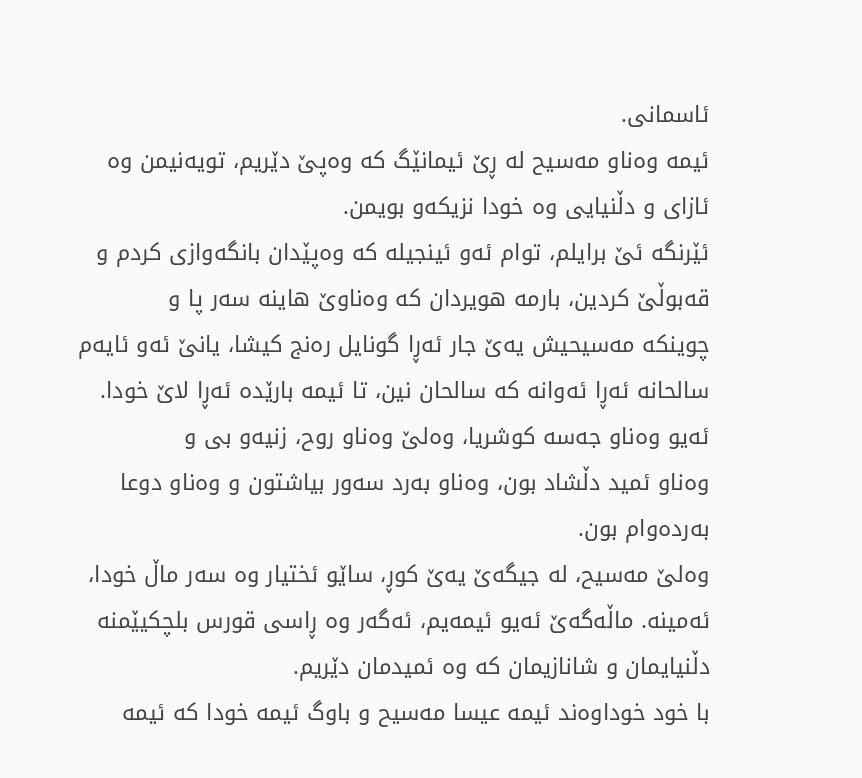ئاسمانی.
ئیمه وەناو مەسیح له ڕێ ئیمانێگ که وەپێ دێریم، تویەنيمن وه ئازای و دڵنیایی وه خودا نزیکەو بویمن.
ئێرنگه ئێ برایلم، توام ئەو ئینجیله که وەپێدان بانگەوازی کردم و قەبوڵێ کردین، بارمه هویردان که وەناوێ هاینه سەر پا و
چوینکه مەسیحیش یەێ جار ئەڕا گونایل رەنج کیشا، یانێ ئەو ئایەم سالحانه ئەڕا ئەوانه که سالحان نین، تا ئیمه بارێده ئەڕا لاێ خودا. ئەیو وەناو جەسه کوشریا، وەلێ وەناو روح، زنیەو بی و
وەناو ئمید دڵشاد بون، وەناو بەرد سەور بیاشتون و وەناو دوعا بەردەوام بون.
وەلێ مەسیح، له جیگەێ یەێ کوڕ، ساێو ئختیار وه سەر ماڵ خودا، ئەمینە. ماڵەگەێ ئەیو ئیمەیم، ئەگەر وه ڕاسی قورس بلچکیێمنه دڵنیایمان و شانازیمان که وه ئمیدمان دێریم.
با خود خوداوەند ئیمه عیسا مەسیح و باوگ ئیمه خودا که ئیمه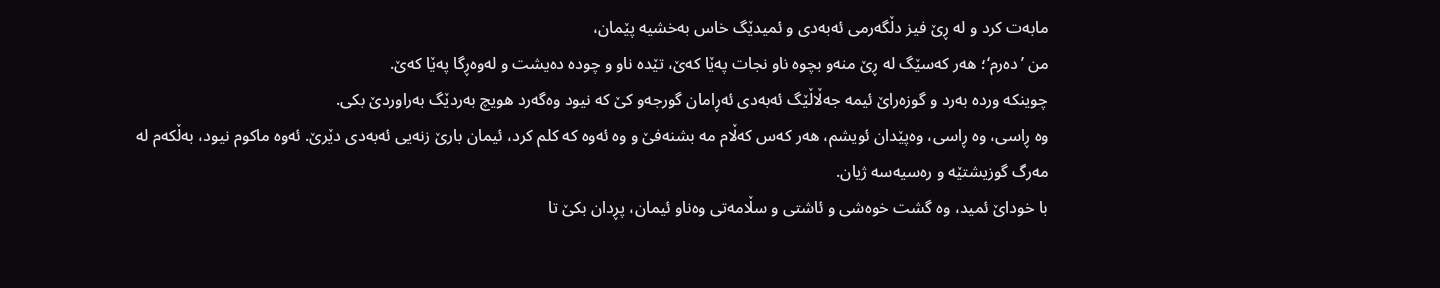مابەت کرد و له ڕێ فیز دڵگەرمی ئەبەدی و ئمیدێگ خاس بەخشیه پێمان،
من ’دەرم‘؛ هەر کەسێگ له ڕێ منەو بچوه ناو نجات پەێا کەێ، تێدە ناو و چوده دەیشت و لەوەڕگا پەێا کەێ.
چوینکه ورده بەرد و گوزەراێ ئیمه جەڵاڵێگ ئەبەدی ئەڕامان گورجەو کێ که نیود وەگەرد هویچ بەردێگ بەراوردێ بکی.
وه ڕاسی، وه ڕاسی، وەپێدان ئویشم، هەر کەس کەڵام مه بشنەفێ و وه ئەوه که کلم کرد، ئیمان بارێ زنەیی ئەبەدی دێرێ. ئەوه ماکوم نیود، بەڵکەم له مەرگ گوزیشتێه و رەسیەسه ژیان.
با خوداێ ئمید، وه گشت خوەشی و ئاشتی و سڵامەتی وەناو ئیمان، پڕدان بکێ تا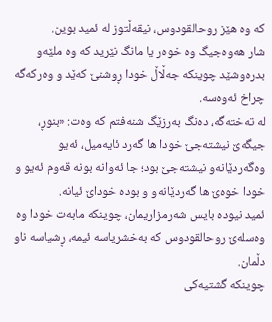که وه هێز روحالقودوس، نیقەڵتوز له ئمید بوین.
شار هەوەجیگ وه خوەر یا مانگ نێرید که وه ملێەو بدرەوشێد چوینکه جەڵاڵ خودا ڕوشنێ کەێد و وەرکەگه چراخ ئەوەسه.
له تەختەگه، دەنگ بەرزێگ شنەفتم که وەت: «بنوڕ، جیگەێ نیشتەجێ خودا ها گەرد ئایەمیل، ئەیو وەگەردێانەو نیشتەجێ بود؛ جا ئەوانه بونه قەوم ئەیو و خودا خوەێ ها گەردێانەو و بوده خوداێ ئیانه.
ئمید نیوده بایس شەرمزاریمان، چوینکه مابەت خودا وه وەسلەێ روحالقودوس که بەخشریاسە ئیمه، ڕشیاسه ناو دڵمان.
چوینکه گشتیەکی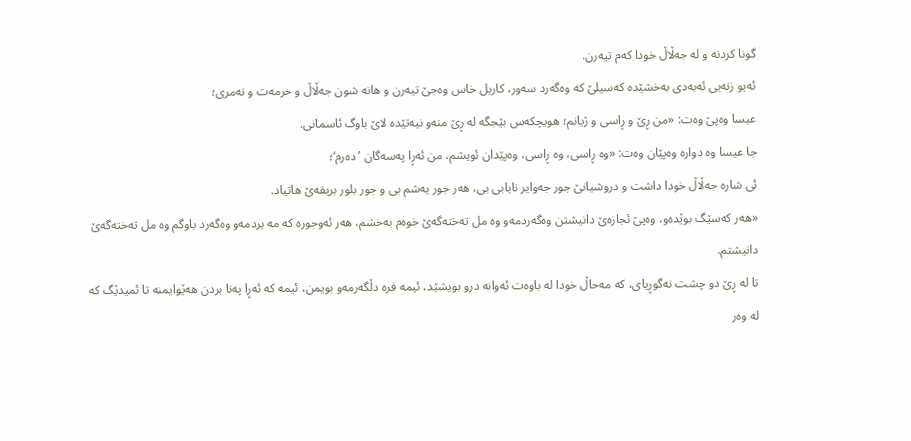گونا کردنه و له جەڵاڵ خودا کەم تیەرن.
ئەیو زنەیی ئەبەدی بەخشێده کەسیلێ که وەگەرد سەور، کاریل خاس وەجێ تیەرن و هانه شون جەڵاڵ و حرمەت و نەمری؛
عیسا وەپێ وەت: «من ڕێ و ڕاسی و ژیانم؛ هویچکەس بێجگه له ڕێ منەو نیەتێدە لاێ باوگ ئاسمانی.
جا عیسا وه دواره وەپێان وەت: «وه ڕاسی، وه ڕاسی، وەپێدان ئویشم، من ئەڕا پەسەگان ’دەرم‘؛
ئی شاره جەڵاڵ خودا داشت و دروشیانێ جور جەوایر نایابی بی، هەر جور یەشم بی و جور بلور بریقەێ هاتیاد.
«هەر کەسێگ بوێدەو، وەپێ ئجازەێ دانيشتن وەگەردمەو وه مل تەختەگەێ خوەم بەخشم، هەر ئەوجورە که مه بردمەو وەگەرد باوگم وه مل تەختەگەێ دانیشتم.
تا له ڕێ دو چشت نەگوڕیای، که مەحاڵ خودا له باوەت ئەوانه درو بویشێد، ئیمه فره دڵگەرمەو بویمن، ئیمه که ئەڕا پەنا بردن هەێوایمنه تا ئمیدێگ که له وەر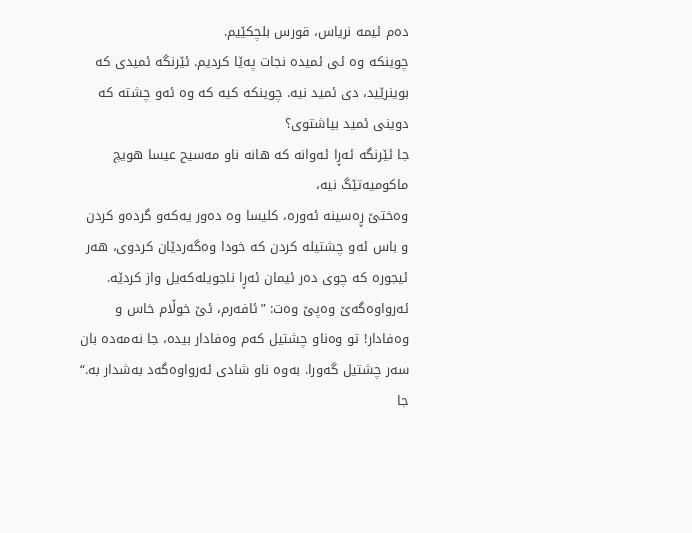دەم ئیمه نریاس، قورس بلچکێیم.
چوینکه وه ئی ئمیده نجات پەێا کردیم. ئێرنگه ئمیدی که بوینرێید، دی ئمید نیه. چوینکه کیه که وه ئەو چشته که دوینی ئمید بیاشتوی؟
جا ئێرنگه ئەڕا ئەوانه که هانه ناو مەسیح عیسا هویچ ماکومیەتێگ نیه،
وەختێ ڕەسینه ئەوره، کلیسا وه دەور یەکەو گردەو کردن و باس ئەو چشتیله کردن که خودا وەگەردێان کردوی، هەر ئیجوره که چوی دەر ئیمان ئەڕا ناجویلەکەیل واز کردێه.
ئەرواوەگەێ وەپێ وەت: ”ئافەرم، ئێ خوڵام خاس و وەفادار! تو وەناو چشتیل کەم وەفادار بیده، جا نەمەده بان سەر چشتیل گەورا. بەوه ناو شادی ئەرواوەگەد بەشدار به.“
جا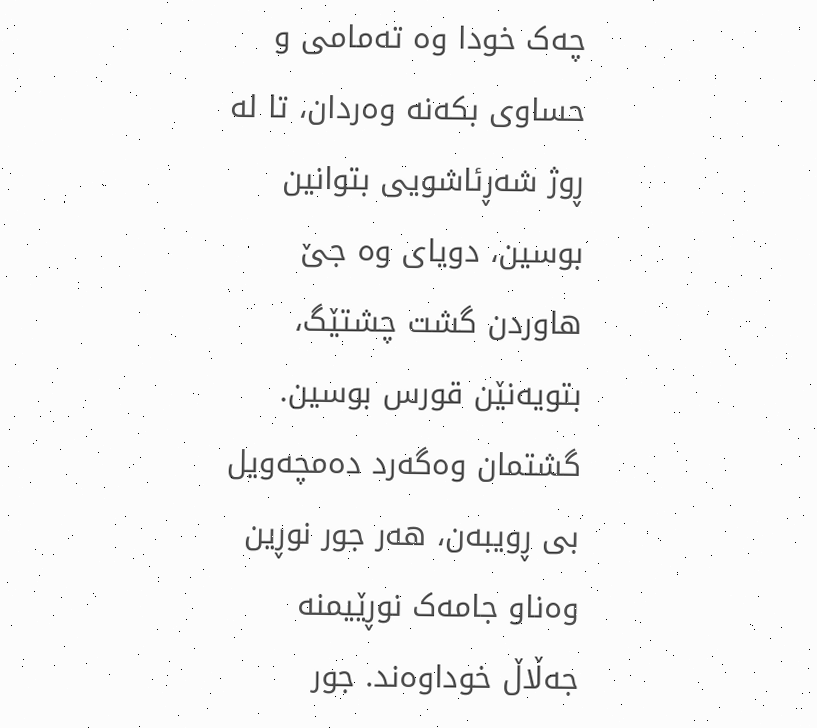چەک خودا وه تەمامی و حساوی بکەنه وەردان، تا له ڕوژ شەڕئاشویی بتوانین بوسین، دویای وه جێ هاوردن گشت چشتێگ، بتویەنێن قورس بوسین.
گشتمان وەگەرد دەمچەویل بی ڕویبەن، هەر جور نوڕین وەناو جامەک نوڕێیمنه جەڵاڵ خوداوەند. جور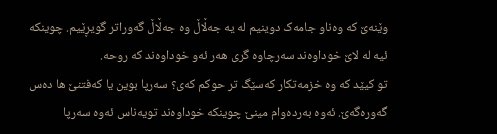وێنەێ که وەناو جامەک دوینیم له یە جەڵاڵ وه جەڵاڵ گەوراتر گویڕێیم. چوینکه ئیه له لاێ خوداوەند سەرچاوه گری هەر ئەو خوداوەند که روحه.
تو کیێد که وه خزمەتکار کەسێگ تر حوکم کەی؟ سەرپا بوین یا کەفتنێ ها دەس گەورەگەێ. ئەوه بەردەوام مینێ چوینکه خوداوەند تویەناس ئەوه سەرپا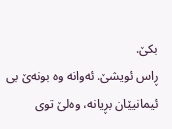بکێ.
ڕاس ئویشێ. ئەوانه وه بونەێ بی ئیمانیێان بڕیانه، وەلێ توی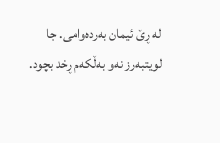له ڕێ ئیمان بەردەوامی. جا لویتبەرز نەو بەڵکەم ڕخد بچود.